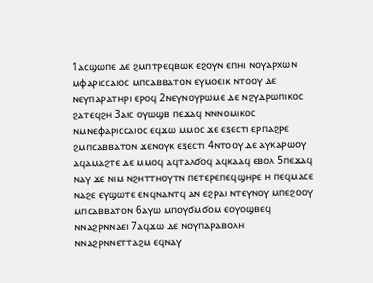1ⲁⲥϣⲱⲡⲉ ⲇⲉ ϩⲙⲡⲧⲣⲉϥⲃⲱⲕ ⲉϩⲟⲩⲛ ⲉⲡⲏⲓ ⲛⲟⲩⲁⲣⲭⲱⲛ ⲙⲫⲁⲣⲓⲥⲥⲁⲓⲟⲥ ⲙⲡⲥⲁⲃⲃⲁⲧⲟⲛ ⲉⲩⲙⲟⲉⲓⲕ ⲛⲧⲟⲟⲩ ⲇⲉ ⲛⲉⲩⲡⲁⲣⲁⲧⲏⲣⲓ ⲉⲣⲟϥ 2ⲛⲉⲩⲛⲟⲩⲣⲱⲙⲉ ⲇⲉ ⲛϩⲩⲇⲣⲱⲡⲓⲕⲟⲥ ϩⲁⲧⲉϥϩⲏ 3ⲁⲓⲥ ⲟⲩⲱϣⲃ ⲡⲉϫⲁϥ ⲛⲛⲛⲟⲙⲓⲕⲟⲥ ⲛⲙⲛⲉⲫⲁⲣⲓⲥⲥⲁⲓⲟⲥ ⲉϥϫⲱ ⲙⲙⲟⲥ ϫⲉ ⲉⲝⲉⲥⲧⲓ ⲉⲣⲡⲁϩⲣⲉ ϩⲙⲡⲥⲁⲃⲃⲁⲧⲟⲛ ϫⲉⲛⲟⲩⲕ ⲉⲝⲉⲥⲧⲓ 4ⲛⲧⲟⲟⲩ ⲇⲉ ⲁⲩⲕⲁⲣⲱⲟⲩ ⲁϥⲁⲙⲁϩⲧⲉ ⲇⲉ ⲙⲙⲟϥ ⲁϥⲧⲁⲗϭⲟϥ ⲁϥⲕⲁⲁϥ ⲉⲃⲟⲗ 5ⲡⲉϫⲁϥ ⲛⲁⲩ ϫⲉ ⲛⲓⲙ ⲛϩⲏⲧⲧⲏⲟⲩⲧⲛ ⲡⲉⲧⲉⲣⲉⲡⲉϥϣⲏⲣⲉ ⲏ ⲡⲉϥⲙⲁⲥⲉ ⲛⲁϩⲉ ⲉⲩϣⲱⲧⲉ ⲉⲛϥⲛⲁⲛⲧϥ ⲁⲛ ⲉϩⲣⲁⲓ ⲛⲧⲉⲩⲛⲟⲩ ⲙⲡⲉϩⲟⲟⲩ ⲙⲡⲥⲁⲃⲃⲁⲧⲟⲛ 6ⲁⲩⲱ ⲙⲡⲟⲩϭⲙϭⲟⲙ ⲉⲟⲩⲟϣⲃⲉϥ ⲛⲛⲁϩⲣⲛⲛⲁⲉⲓ 7ⲁϥϫⲱ ⲇⲉ ⲛⲟⲩⲡⲁⲣⲁⲃⲟⲗⲏ ⲛⲛⲁϩⲣⲛⲛⲉⲧⲧⲁϩⲙ ⲉϥⲛⲁⲩ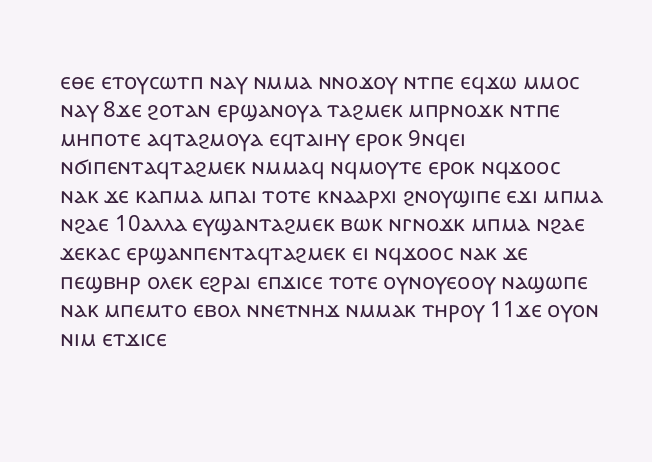ⲉⲑⲉ ⲉⲧⲟⲩⲥⲱⲧⲡ ⲛⲁⲩ ⲛⲙⲙⲁ ⲛⲛⲟϫⲟⲩ ⲛⲧⲡⲉ ⲉϥϫⲱ ⲙⲙⲟⲥ ⲛⲁⲩ 8ϫⲉ ϩⲟⲧⲁⲛ ⲉⲣϣⲁⲛⲟⲩⲁ ⲧⲁϩⲙⲉⲕ ⲙⲡⲣⲛⲟϫⲕ ⲛⲧⲡⲉ ⲙⲏⲡⲟⲧⲉ ⲁϥⲧⲁϩⲙⲟⲩⲁ ⲉϥⲧⲁⲓⲏⲩ ⲉⲣⲟⲕ 9ⲛϥⲉⲓ ⲛϭⲓⲡⲉⲛⲧⲁϥⲧⲁϩⲙⲉⲕ ⲛⲙⲙⲁϥ ⲛϥⲙⲟⲩⲧⲉ ⲉⲣⲟⲕ ⲛϥϫⲟⲟⲥ ⲛⲁⲕ ϫⲉ ⲕⲁⲡⲙⲁ ⲙⲡⲁⲓ ⲧⲟⲧⲉ ⲕⲛⲁⲁⲣⲭⲓ ϩⲛⲟⲩϣⲓⲡⲉ ⲉϫⲓ ⲙⲡⲙⲁ ⲛϩⲁⲉ 10ⲁⲗⲗⲁ ⲉⲩϣⲁⲛⲧⲁϩⲙⲉⲕ ⲃⲱⲕ ⲛⲅⲛⲟϫⲕ ⲙⲡⲙⲁ ⲛϩⲁⲉ ϫⲉⲕⲁⲥ ⲉⲣϣⲁⲛⲡⲉⲛⲧⲁϥⲧⲁϩⲙⲉⲕ ⲉⲓ ⲛϥϫⲟⲟⲥ ⲛⲁⲕ ϫⲉ ⲡⲉϣⲃⲏⲣ ⲟⲗⲉⲕ ⲉϩⲣⲁⲓ ⲉⲡϫⲓⲥⲉ ⲧⲟⲧⲉ ⲟⲩⲛⲟⲩⲉⲟⲟⲩ ⲛⲁϣⲱⲡⲉ ⲛⲁⲕ ⲙⲡⲉⲙⲧⲟ ⲉⲃⲟⲗ ⲛⲛⲉⲧⲛⲏϫ ⲛⲙⲙⲁⲕ ⲧⲏⲣⲟⲩ 11ϫⲉ ⲟⲩⲟⲛ ⲛⲓⲙ ⲉⲧϫⲓⲥⲉ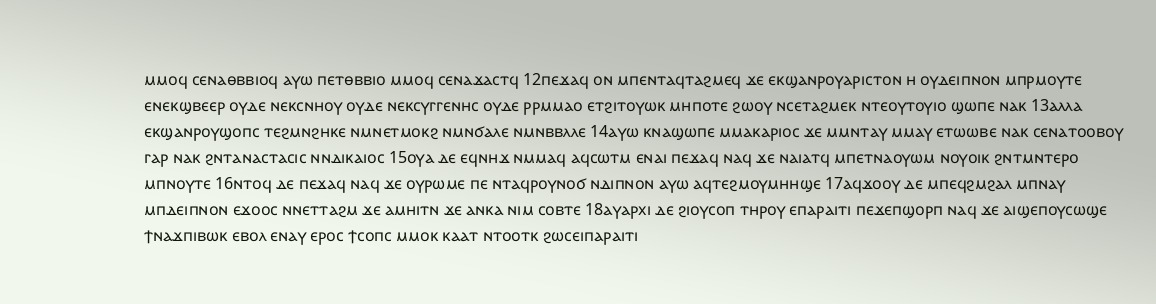ⲙⲙⲟϥ ⲥⲉⲛⲁⲑⲃⲃⲓⲟϥ ⲁⲩⲱ ⲡⲉⲧⲑⲃⲃⲓⲟ ⲙⲙⲟϥ ⲥⲉⲛⲁϫⲁⲥⲧϥ 12ⲡⲉϫⲁϥ ⲟⲛ ⲙⲡⲉⲛⲧⲁϥⲧⲁϩⲙⲉϥ ϫⲉ ⲉⲕϣⲁⲛⲣⲟⲩⲁⲣⲓⲥⲧⲟⲛ ⲏ ⲟⲩⲇⲉⲓⲡⲛⲟⲛ ⲙⲡⲣⲙⲟⲩⲧⲉ ⲉⲛⲉⲕϣⲃⲉⲉⲣ ⲟⲩⲇⲉ ⲛⲉⲕⲥⲛⲏⲟⲩ ⲟⲩⲇⲉ ⲛⲉⲕⲥⲩⲅⲅⲉⲛⲏⲥ ⲟⲩⲇⲉ ⲣⲣⲙⲙⲁⲟ ⲉⲧϩⲓⲧⲟⲩⲱⲕ ⲙⲏⲡⲟⲧⲉ ϩⲱⲟⲩ ⲛⲥⲉⲧⲁϩⲙⲉⲕ ⲛⲧⲉⲟⲩⲧⲟⲩⲓⲟ ϣⲱⲡⲉ ⲛⲁⲕ 13ⲁⲗⲗⲁ ⲉⲕϣⲁⲛⲣⲟⲩϣⲟⲡⲥ ⲧⲉϩⲙⲛϩⲏⲕⲉ ⲛⲙⲛⲉⲧⲙⲟⲕϩ ⲛⲙⲛϭⲁⲗⲉ ⲛⲙⲛⲃⲃⲗⲗⲉ 14ⲁⲩⲱ ⲕⲛⲁϣⲱⲡⲉ ⲙⲙⲁⲕⲁⲣⲓⲟⲥ ϫⲉ ⲙⲙⲛⲧⲁⲩ ⲙⲙⲁⲩ ⲉⲧⲱⲱⲃⲉ ⲛⲁⲕ ⲥⲉⲛⲁⲧⲟⲟⲃⲟⲩ ⲅⲁⲣ ⲛⲁⲕ ϩⲛⲧⲁⲛⲁⲥⲧⲁⲥⲓⲥ ⲛⲛⲇⲓⲕⲁⲓⲟⲥ 15ⲟⲩⲁ ⲇⲉ ⲉϥⲛⲏϫ ⲛⲙⲙⲁϥ ⲁϥⲥⲱⲧⲙ ⲉⲛⲁⲓ ⲡⲉϫⲁϥ ⲛⲁϥ ϫⲉ ⲛⲁⲓⲁⲧϥ ⲙⲡⲉⲧⲛⲁⲟⲩⲱⲙ ⲛⲟⲩⲟⲓⲕ ϩⲛⲧⲙⲛⲧⲉⲣⲟ ⲙⲡⲛⲟⲩⲧⲉ 16ⲛⲧⲟϥ ⲇⲉ ⲡⲉϫⲁϥ ⲛⲁϥ ϫⲉ ⲟⲩⲣⲱⲙⲉ ⲡⲉ ⲛⲧⲁϥⲣⲟⲩⲛⲟϭ ⲛⲇⲓⲡⲛⲟⲛ ⲁⲩⲱ ⲁϥⲧⲉϩⲙⲟⲩⲙⲏⲏϣⲉ 17ⲁϥϫⲟⲟⲩ ⲇⲉ ⲙⲡⲉϥϩⲙϩⲁⲗ ⲙⲡⲛⲁⲩ ⲙⲡⲇⲉⲓⲡⲛⲟⲛ ⲉϫⲟⲟⲥ ⲛⲛⲉⲧⲧⲁϩⲙ ϫⲉ ⲁⲙⲏⲓⲧⲛ ϫⲉ ⲁⲛⲕⲁ ⲛⲓⲙ ⲥⲟⲃⲧⲉ 18ⲁⲩⲁⲣⲭⲓ ⲇⲉ ϩⲓⲟⲩⲥⲟⲡ ⲧⲏⲣⲟⲩ ⲉⲡⲁⲣⲁⲓⲧⲓ ⲡⲉϫⲉⲡϣⲟⲣⲡ ⲛⲁϥ ϫⲉ ⲁⲓϣⲉⲡⲟⲩⲥⲱϣⲉ ϯⲛⲁϫⲡⲓⲃⲱⲕ ⲉⲃⲟⲗ ⲉⲛⲁⲩ ⲉⲣⲟⲥ ϯⲥⲟⲡⲥ ⲙⲙⲟⲕ ⲕⲁⲁⲧ ⲛⲧⲟⲟⲧⲕ ϩⲱⲥⲉⲓⲡⲁⲣⲁⲓⲧⲓ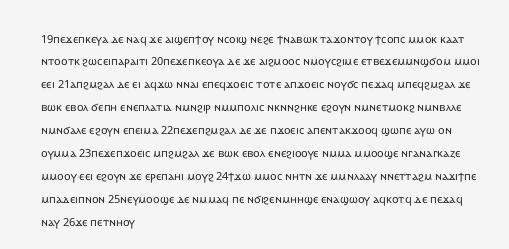19ⲡⲉϫⲉⲡⲕⲉⲩⲁ ⲇⲉ ⲛⲁϥ ϫⲉ ⲁⲓϣⲉⲡϯⲟⲩ ⲛⲥⲟⲓϣ ⲛⲉϩⲉ ϯⲛⲁⲃⲱⲕ ⲧⲁϫⲟⲛⲧⲟⲩ ϯⲥⲟⲡⲥ ⲙⲙⲟⲕ ⲕⲁⲁⲧ ⲛⲧⲟⲟⲧⲕ ϩⲱⲥⲉⲓⲡⲁⲣⲁⲓⲧⲓ 20ⲡⲉϫⲉⲡⲕⲉⲟⲩⲁ ⲇⲉ ϫⲉ ⲁⲓϩⲙⲟⲟⲥ ⲛⲙⲟⲩⲥϩⲓⲙⲉ ⲉⲧⲃⲉϫⲉⲙⲙⲛϣϭⲟⲙ ⲙⲙⲟⲓ ⲉⲉⲓ 21ⲁⲡϩⲙϩⲁⲗ ⲇⲉ ⲉⲓ ⲁϥϫⲱ ⲛⲛⲁⲓ ⲉⲡⲉϥϫⲟⲉⲓⲥ ⲧⲟⲧⲉ ⲁⲡϫⲟⲉⲓⲥ ⲛⲟⲩϭⲥ ⲡⲉϫⲁϥ ⲙⲡⲉϥϩⲙϩⲁⲗ ϫⲉ ⲃⲱⲕ ⲉⲃⲟⲗ ϭⲉⲡⲏ ⲉⲛⲉⲡⲗⲁⲧⲓⲁ ⲛⲙⲛϩⲓⲣ ⲛⲙⲙⲡⲟⲗⲓⲥ ⲛⲕⲛⲛϩⲏⲕⲉ ⲉϩⲟⲩⲛ ⲛⲙⲛⲉⲧⲙⲟⲕϩ ⲛⲙⲛⲃⲗⲗⲉ ⲛⲙⲛϭⲁⲗⲉ ⲉϩⲟⲩⲛ ⲉⲡⲉⲓⲙⲁ 22ⲡⲉϫⲉⲡϩⲙϩⲁⲗ ⲇⲉ ϫⲉ ⲡϫⲟⲉⲓⲥ ⲁⲡⲉⲛⲧⲁⲕϫⲟⲟϥ ϣⲱⲡⲉ ⲁⲩⲱ ⲟⲛ ⲟⲩⲙⲙⲁ 23ⲡⲉϫⲉⲡϫⲟⲉⲓⲥ ⲙⲡϩⲙϩⲁⲗ ϫⲉ ⲃⲱⲕ ⲉⲃⲟⲗ ⲉⲛⲉϩⲓⲟⲟⲩⲉ ⲛⲙⲙⲁ ⲙⲙⲟⲟϣⲉ ⲛⲅⲁⲛⲁⲅⲕⲁⲍⲉ ⲙⲙⲟⲟⲩ ⲉⲉⲓ ⲉϩⲟⲩⲛ ϫⲉ ⲉⲣⲉⲡⲁⲏⲓ ⲙⲟⲩϩ 24ϯϫⲱ ⲙⲙⲟⲥ ⲛⲏⲧⲛ ϫⲉ ⲙⲙⲛⲗⲁⲁⲩ ⲛⲛⲉⲧⲧⲁϩⲙ ⲛⲁϫⲓϯⲡⲉ ⲙⲡⲁⲇⲉⲓⲡⲛⲟⲛ 25ⲛⲉⲩⲙⲟⲟϣⲉ ⲇⲉ ⲛⲙⲙⲁϥ ⲡⲉ ⲛϭⲓϩⲉⲛⲙⲏⲏϣⲉ ⲉⲛⲁϣⲱⲟⲩ ⲁϥⲕⲟⲧϥ ⲇⲉ ⲡⲉϫⲁϥ ⲛⲁⲩ 26ϫⲉ ⲡⲉⲧⲛⲏⲟⲩ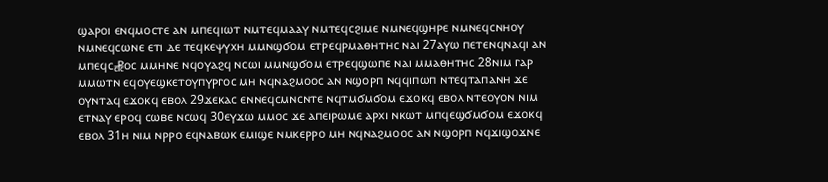ϣⲁⲣⲟⲓ ⲉⲛϥⲙⲟⲥⲧⲉ ⲁⲛ ⲙⲡⲉϥⲓⲱⲧ ⲛⲙⲧⲉϥⲙⲁⲁⲩ ⲛⲙⲧⲉϥⲥϩⲓⲙⲉ ⲛⲙⲛⲉϥϣⲏⲣⲉ ⲛⲙⲛⲉϥⲥⲛⲏⲟⲩ ⲛⲙⲛⲉϥⲥⲱⲛⲉ ⲉⲧⲓ ⲇⲉ ⲧⲉϥⲕⲉⲯⲩⲭⲏ ⲙⲙⲛϣϭⲟⲙ ⲉⲧⲣⲉϥⲣⲙⲁⲑⲏⲧⲏⲥ ⲛⲁⲓ 27ⲁⲩⲱ ⲡⲉⲧⲉⲛϥⲛⲁϥⲓ ⲁⲛ ⲙⲡⲉϥⲥ⳧ⲟⲥ ⲙⲙⲏⲛⲉ ⲛϥⲟⲩⲁϩϥ ⲛⲥⲱⲓ ⲙⲙⲛϣϭⲟⲙ ⲉⲧⲣⲉϥϣⲱⲡⲉ ⲛⲁⲓ ⲙⲙⲁⲑⲏⲧⲏⲥ 28ⲛⲓⲙ ⲅⲁⲣ ⲙⲙⲱⲧⲛ ⲉϥⲟⲩⲉϣⲕⲉⲧⲟⲩⲡⲩⲣⲅⲟⲥ ⲙⲏ ⲛϥⲛⲁϩⲙⲟⲟⲥ ⲁⲛ ⲛϣⲟⲣⲡ ⲛϥϥⲓⲡⲱⲡ ⲛⲧⲉϥⲧⲁⲡⲁⲛⲏ ϫⲉ ⲟⲩⲛⲧⲁϥ ⲉϫⲟⲕϥ ⲉⲃⲟⲗ 29ϫⲉⲕⲁⲥ ⲉⲛⲛⲉϥⲥⲙⲛⲥⲛⲧⲉ ⲛϥⲧⲙϭⲙϭⲟⲙ ⲉϫⲟⲕϥ ⲉⲃⲟⲗ ⲛⲧⲉⲟⲩⲟⲛ ⲛⲓⲙ ⲉⲧⲛⲁⲩ ⲉⲣⲟϥ ⲥⲱⲃⲉ ⲛⲥⲱϥ 30ⲉⲩϫⲱ ⲙⲙⲟⲥ ϫⲉ ⲁⲡⲉⲓⲣⲱⲙⲉ ⲁⲣⲭⲓ ⲛⲕⲱⲧ ⲙⲡϥⲉϣϭⲙϭⲟⲙ ⲉϫⲟⲕϥ ⲉⲃⲟⲗ 31ⲏ ⲛⲓⲙ ⲛⲣⲣⲟ ⲉϥⲛⲁⲃⲱⲕ ⲉⲙⲓϣⲉ ⲛⲙⲕⲉⲣⲣⲟ ⲙⲏ ⲛϥⲛⲁϩⲙⲟⲟⲥ ⲁⲛ ⲛϣⲟⲣⲡ ⲛϥϫⲓϣⲟϫⲛⲉ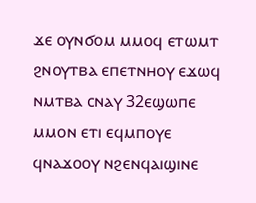ϫⲉ ⲟⲩⲛϭⲟⲙ ⲙⲙⲟϥ ⲉⲧⲱⲙⲧ ϩⲛⲟⲩⲧⲃⲁ ⲉⲡⲉⲧⲛⲏⲟⲩ ⲉϫⲱϥ ⲛⲙⲧⲃⲁ ⲥⲛⲁⲩ 32ⲉϣⲱⲡⲉ ⲙⲙⲟⲛ ⲉⲧⲓ ⲉϥⲙⲡⲟⲩⲉ ϥⲛⲁϫⲟⲟⲩ ⲛϩⲉⲛϥⲁⲓϣⲓⲛⲉ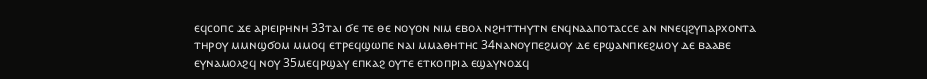ⲉϥⲥⲟⲡⲥ ϫⲉ ⲁⲣⲓⲉⲓⲣⲏⲛⲏ 33ⲧⲁⲓ ϭⲉ ⲧⲉ ⲑⲉ ⲛⲟⲩⲟⲛ ⲛⲓⲙ ⲉⲃⲟⲗ ⲛϩⲏⲧⲧⲏⲩⲧⲛ ⲉⲛϥⲛⲁⲁⲡⲟⲧⲁⲥⲥⲉ ⲁⲛ ⲛⲛⲉϥϩⲩⲡⲁⲣⲭⲟⲛⲧⲁ ⲧⲏⲣⲟⲩ ⲙⲙⲛϣϭⲟⲙ ⲙⲙⲟϥ ⲉⲧⲣⲉϥϣⲱⲡⲉ ⲛⲁⲓ ⲙⲙⲁⲑⲏⲧⲏⲥ 34ⲛⲁⲛⲟⲩⲡⲉϩⲙⲟⲩ ⲇⲉ ⲉⲣϣⲁⲛⲡⲕⲉϩⲙⲟⲩ ⲇⲉ ⲃⲁⲁⲃⲉ ⲉⲩⲛⲁⲙⲟⲗϩϥ ⲛⲟⲩ 35ⲙⲉϥⲣϣⲁⲩ ⲉⲡⲕⲁϩ ⲟⲩⲧⲉ ⲉⲧⲕⲟⲡⲣⲓⲁ ⲉϣⲁⲩⲛⲟϫϥ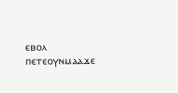ⲉⲃⲟⲗ ⲡⲉⲧⲉⲟⲩⲛⲙⲁⲁϫⲉ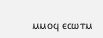ⲙⲙⲟϥ ⲉⲥⲱⲧⲙ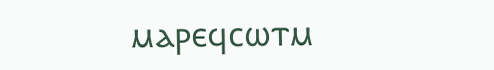ⲙⲁⲣⲉϥⲥⲱⲧⲙ